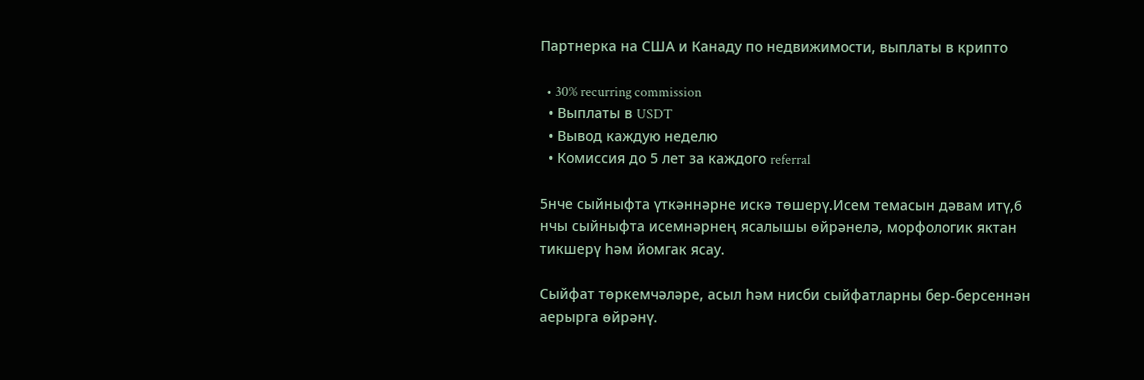Партнерка на США и Канаду по недвижимости, выплаты в крипто

  • 30% recurring commission
  • Выплаты в USDT
  • Вывод каждую неделю
  • Комиссия до 5 лет за каждого referral

5нче сыйныфта үткәннәрне искә төшерү.Исем темасын дәвам итү,6 нчы сыйныфта исемнәрнең ясалышы өйрәнелә, морфологик яктан тикшерү һәм йомгак ясау.

Сыйфат төркемчәләре, асыл һәм нисби сыйфатларны бер-берсеннән аерырга өйрәнү.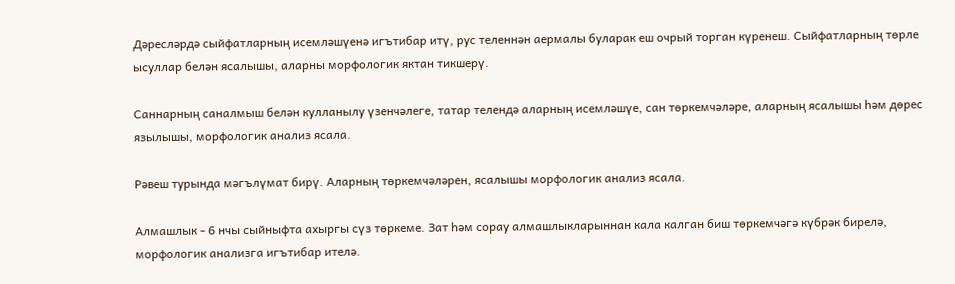Дәресләрдә сыйфатларның исемләшүенә игътибар итү, рус теленнән аермалы буларак еш очрый торган күренеш. Сыйфатларның төрле ысуллар белән ясалышы, аларны морфологик яктан тикшерү.

Саннарның саналмыш белән кулланылу үзенчәлеге, татар телендә аларның исемләшүе, сан төркемчәләре, аларның ясалышы һәм дөрес язылышы, морфологик анализ ясала.

Рәвеш турында мәгълүмат бирү. Аларның төркемчәләрен, ясалышы морфологик анализ ясала.

Алмашлык - 6 нчы сыйныфта ахыргы сүз төркеме. Зат һәм сорау алмашлыкларыннан кала калган биш төркемчәгә күбрәк бирелә, морфологик анализга игътибар ителә.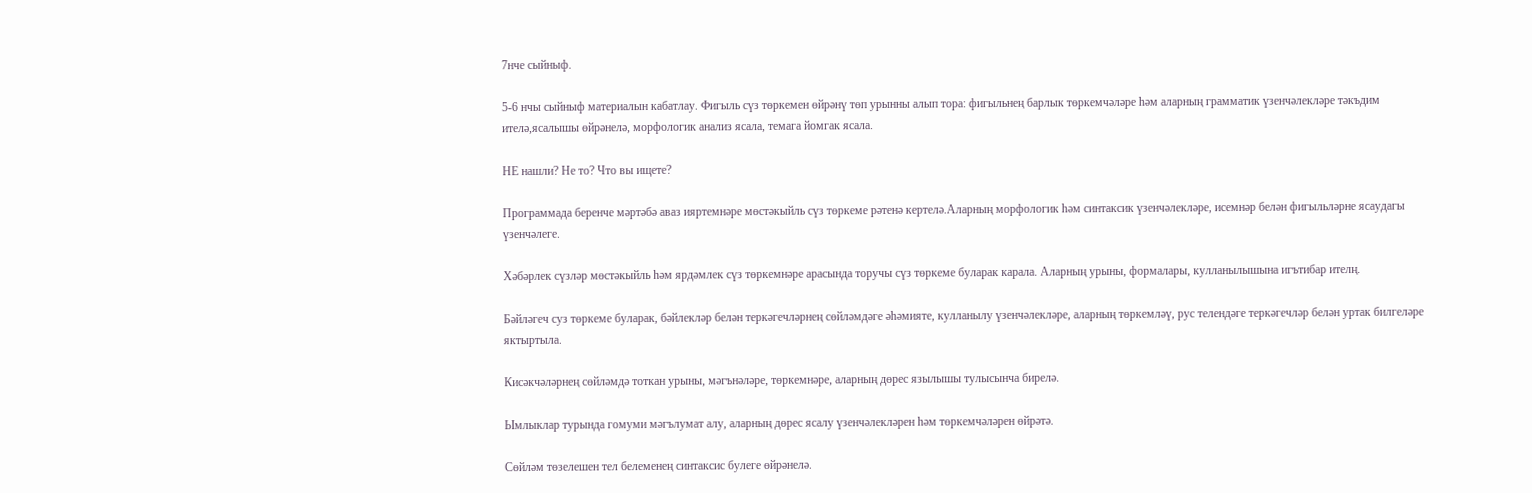7нче сыйныф.

5-6 нчы сыйныф материалын кабатлау. Фигыль сүз төркемен өйрәнү төп урынны алып тора: фигыльнең барлык төркемчәләре һәм аларның грамматик үзенчәлекләре тәкъдим ителә,ясалышы өйрәнелә, морфологик анализ ясала, темага йомгак ясала.

НЕ нашли? Не то? Что вы ищете?

Программада беренче мәртәбә аваз ияртемнәре мөстәкыйль сүз төркеме рәтенә кертелә.Аларның морфологик һәм синтаксик үзенчәлекләре, исемнәр белән фигыльләрне ясаудагы үзенчәлеге.

Хәбәрлек сүзләр мөстәкыйль һәм ярдәмлек сүз төркемнәре арасында торучы сүз төркеме буларак карала. Аларның урыны, формалары, кулланылышына игътибар ителң.

Бәйләгеч суз төркеме буларак, бәйлекләр белән теркәгечләрнең сөйләмдәге әһәмияте, кулланылу үзенчәлекләре, аларның төркемләү, рус телендәге теркәгечләр белән уртак билгеләре яктыртыла.

Кисәкчәләрнең сөйләмдә тоткан урыны, мәгънәләре, төркемнәре, аларның дөрес язылышы тулысынча бирелә.

Ымлыклар турында гомуми мәгълумат алу, аларның дөрес ясалу үзенчәлекләрен һәм төркемчәләрен өйрәтә.

Сөйләм төзелешен тел белеменең синтаксис булеге өйрәнелә.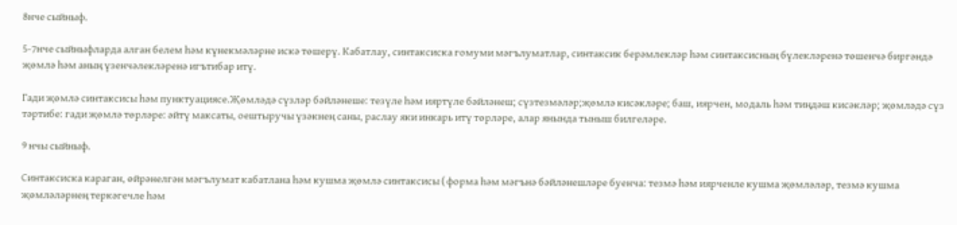8нче сыйныф.

5-7нче сыйныфларда алган белем һәм күнекмәләрне искә төшерү. Кабатлау, синтаксиска гомуми мәгълуматлар, синтаксик берәмлекләр һәм синтаксисның бүлекләренә төшенчә биргәндә җөмлә һәм аның үзенчәлекләренә игътибар итү.

Гади җөмлә синтаксисы һәм пунктуациясе.Җөмләдә сүзләр бәйләнеше: тезүле һәм ияртүле бәйләнеш; сүзтезмәләр;җөмлә кисәкләре; баш, иярчен, модаль һәм тиңдәш кисәкләр; җөмләдә сүз тәртибе: гади җөмлә төрләре: әйтү максаты, оештыручы үзәкнең саны, раслау яки инкарь итү төрләре, алар янында тыныш билгеләре.

9 нчы сыйныф.

Синтаксиска караган, өйрәнелгән мәгълумат кабатлана һәм кушма җөмлә синтаксисы ( форма һәм мәгънә бәйләнешләре буенча: тезмә һәм иярченле кушма җөмләләр, тезмә кушма җөмләләрнең теркәгечле һәм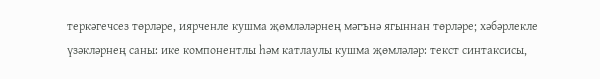теркәгечсез төрләре, иярченле кушма җөмләләрнең мәгънә ягыннан төрләре; хәбәрлекле үзәкләрнең саны: ике компонентлы һәм катлаулы кушма җөмләләр: текст синтаксисы,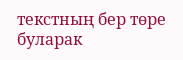текстның бер төре буларак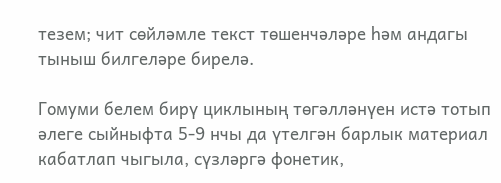тезем; чит сөйләмле текст төшенчәләре һәм андагы тыныш билгеләре бирелә.

Гомуми белем бирү циклының төгәлләнүен истә тотып әлеге сыйныфта 5-9 нчы да үтелгән барлык материал кабатлап чыгыла, сүзләргә фонетик,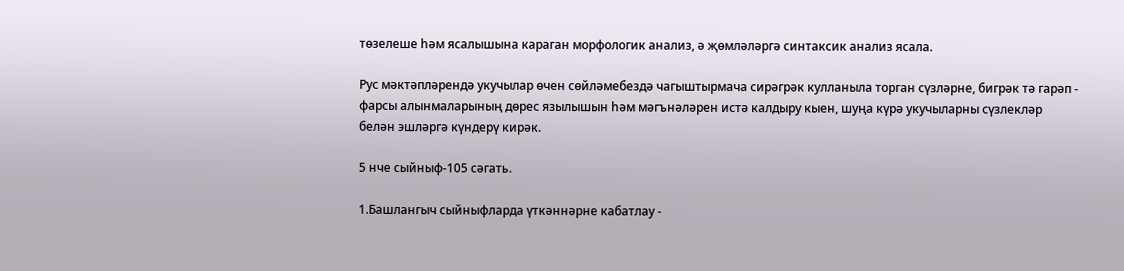төзелеше һәм ясалышына караган морфологик анализ, ә җөмләләргә синтаксик анализ ясала.

Рус мәктәпләрендә укучылар өчен сөйләмебездә чагыштырмача сирәгрәк кулланыла торган сүзләрне, бигрәк тә гарәп - фарсы алынмаларының дөрес язылышын һәм мәгънәләрен истә калдыру кыен, шуңа күрә укучыларны сүзлекләр белән эшләргә күндерү кирәк.

5 нче сыйныф-105 сәгать.

1.Башлангыч сыйныфларда үткәннәрне кабатлау -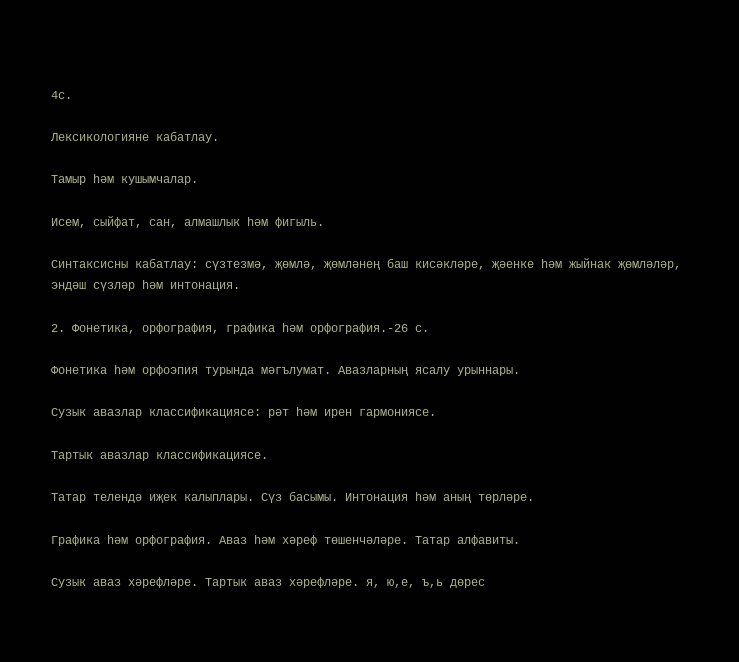4с.

Лексикологияне кабатлау.

Тамыр һәм кушымчалар.

Исем, сыйфат, сан, алмашлык һәм фигыль.

Синтаксисны кабатлау: сүзтезмә, җөмлә, җөмләнең баш кисәкләре, җәенке һәм жыйнак җөмләләр, эндәш сүзләр һәм интонация.

2. Фонетика, орфография, графика һәм орфография.-26 с.

Фонетика һәм орфоэпия турында мәгълумат. Авазларның ясалу урыннары.

Сузык авазлар классификациясе: рәт һәм ирен гармониясе.

Тартык авазлар классификациясе.

Татар телендә иҗек калыплары. Сүз басымы. Интонация һәм аның төрләре.

Графика һәм орфография. Аваз һәм хәреф төшенчәләре. Татар алфавиты.

Сузык аваз хәрефләре. Тартык аваз хәрефләре. я, ю,е, ъ,ь дөрес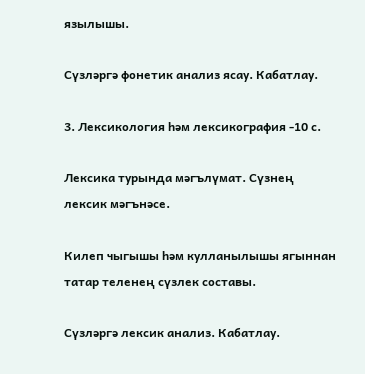язылышы.

Сүзләргә фонетик анализ ясау. Кабатлау.

3. Лексикология һәм лексикография -10 с.

Лексика турында мәгълүмат. Сүзнең лексик мәгънәсе.

Килеп чыгышы һәм кулланылышы ягыннан татар теленең сүзлек составы.

Сүзләргә лексик анализ. Кабатлау.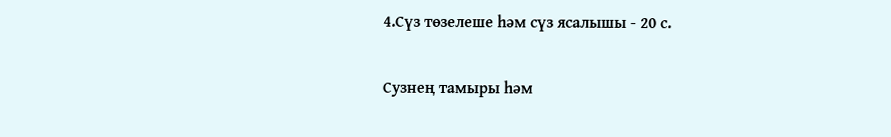4.Сүз төзелеше һәм сүз ясалышы - 20 с.

Сузнең тамыры һәм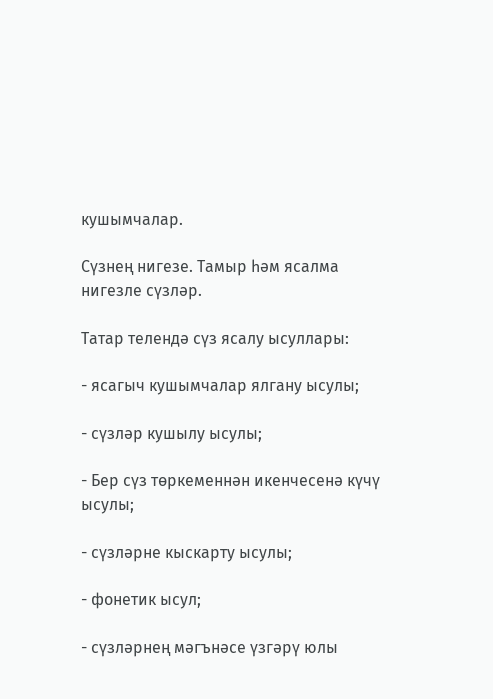кушымчалар.

Сүзнең нигезе. Тамыр һәм ясалма нигезле сүзләр.

Татар телендә сүз ясалу ысуллары:

- ясагыч кушымчалар ялгану ысулы;

- сүзләр кушылу ысулы;

- Бер сүз төркеменнән икенчесенә күчү ысулы;

- сүзләрне кыскарту ысулы;

- фонетик ысул;

- сүзләрнең мәгънәсе үзгәрү юлы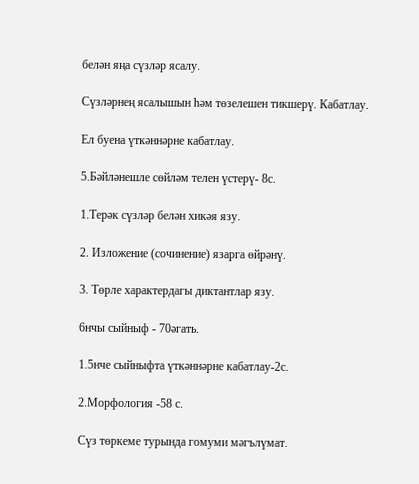белән яңа сүзләр ясалу.

Сүзләрнең ясалышын һәм төзелешен тикшерү. Кабатлау.

Ел буена үткәннәрне кабатлау.

5.Бәйләнешле сөйләм телен үстерү- 8с.

1.Терәк сүзләр белән хикәя язу.

2. Изложение (сочинение) язарга өйрәнү.

3. Төрле характердагы диктантлар язу.

6нчы сыйныф - 70әгать.

1.5нче сыйныфта үткәннәрне кабатлау-2с.

2.Морфология -58 с.

Сүз төркеме турында гомуми мәгълүмат.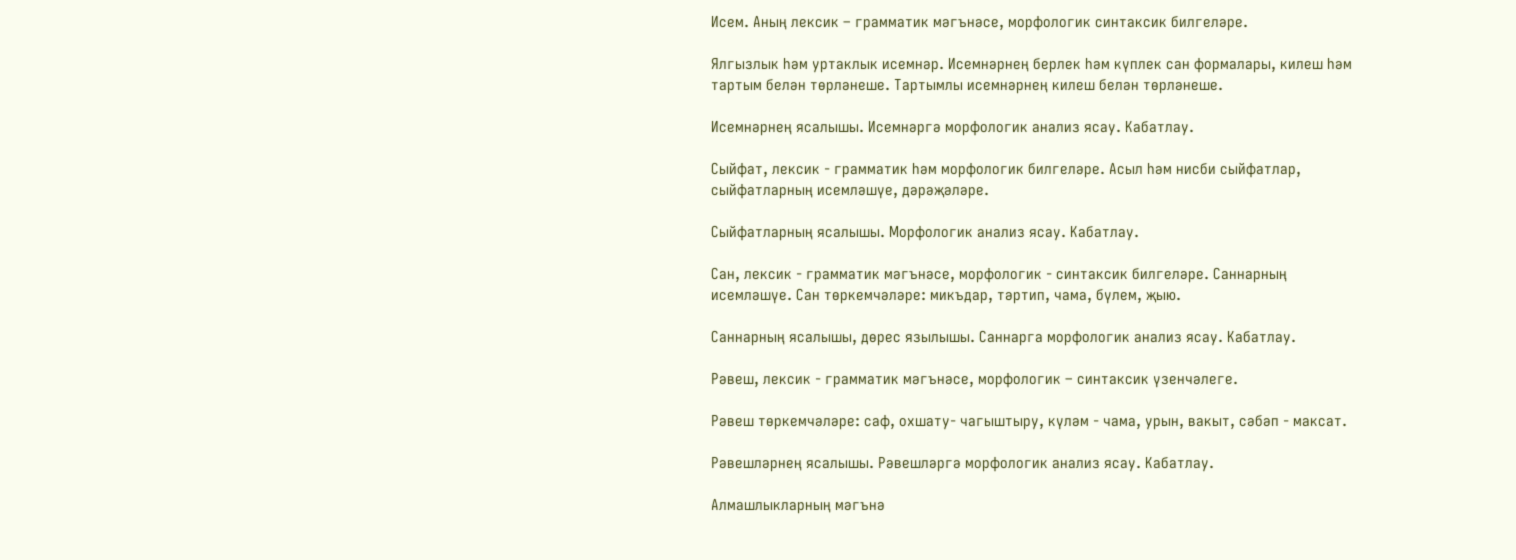Исем. Аның лексик – грамматик мәгънәсе, морфологик синтаксик билгеләре.

Ялгызлык һәм уртаклык исемнәр. Исемнәрнең берлек һәм күплек сан формалары, килеш һәм тартым белән төрләнеше. Тартымлы исемнәрнең килеш белән төрләнеше.

Исемнәрнең ясалышы. Исемнәргә морфологик анализ ясау. Кабатлау.

Сыйфат, лексик - грамматик һәм морфологик билгеләре. Асыл һәм нисби сыйфатлар, сыйфатларның исемләшүе, дәрәҗәләре.

Сыйфатларның ясалышы. Морфологик анализ ясау. Кабатлау.

Сан, лексик - грамматик мәгънәсе, морфологик - синтаксик билгеләре. Саннарның исемләшүе. Сан төркемчәләре: микъдар, тәртип, чама, бүлем, җыю.

Саннарның ясалышы, дөрес язылышы. Саннарга морфологик анализ ясау. Кабатлау.

Рәвеш, лексик - грамматик мәгънәсе, морфологик – синтаксик үзенчәлеге.

Рәвеш төркемчәләре: саф, охшату- чагыштыру, күләм - чама, урын, вакыт, сәбәп - максат.

Рәвешләрнең ясалышы. Рәвешләргә морфологик анализ ясау. Кабатлау.

Алмашлыкларның мәгънә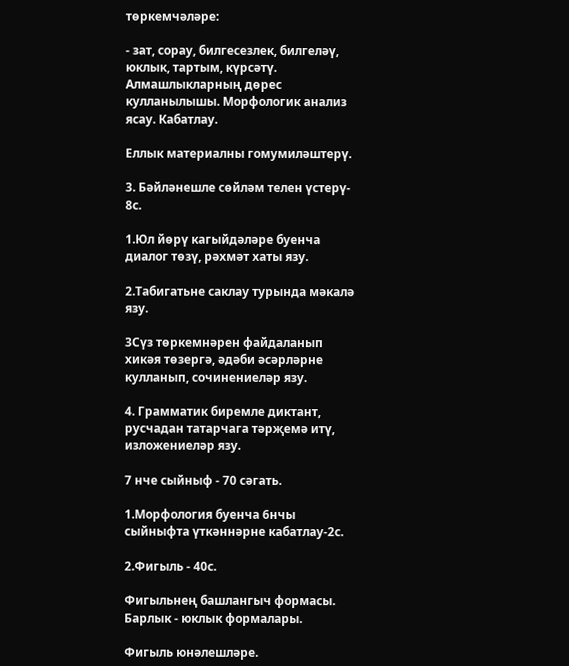төркемчәләре:

- зат, сорау, билгесезлек, билгеләү, юклык, тартым, күрсәтү. Алмашлыкларның дөрес кулланылышы. Морфологик анализ ясау. Кабатлау.

Еллык материалны гомумиләштерү.

3. Бәйләнешле сөйләм телен үстерү- 8с.

1.Юл йөрү кагыйдәләре буенча диалог төзү, рәхмәт хаты язу.

2.Табигатьне саклау турында мәкалә язу.

3Сүз төркемнәрен файдаланып хикәя төзергә, әдәби әсәрләрне кулланып, сочинениеләр язу.

4. Грамматик биремле диктант, русчадан татарчага тәрҗемә итү, изложениеләр язу.

7 нче сыйныф - 70 сәгать.

1.Морфология буенча 6нчы сыйныфта үткәннәрне кабатлау-2с.

2.Фигыль - 40с.

Фигыльнең башлангыч формасы. Барлык - юклык формалары.

Фигыль юнәлешләре.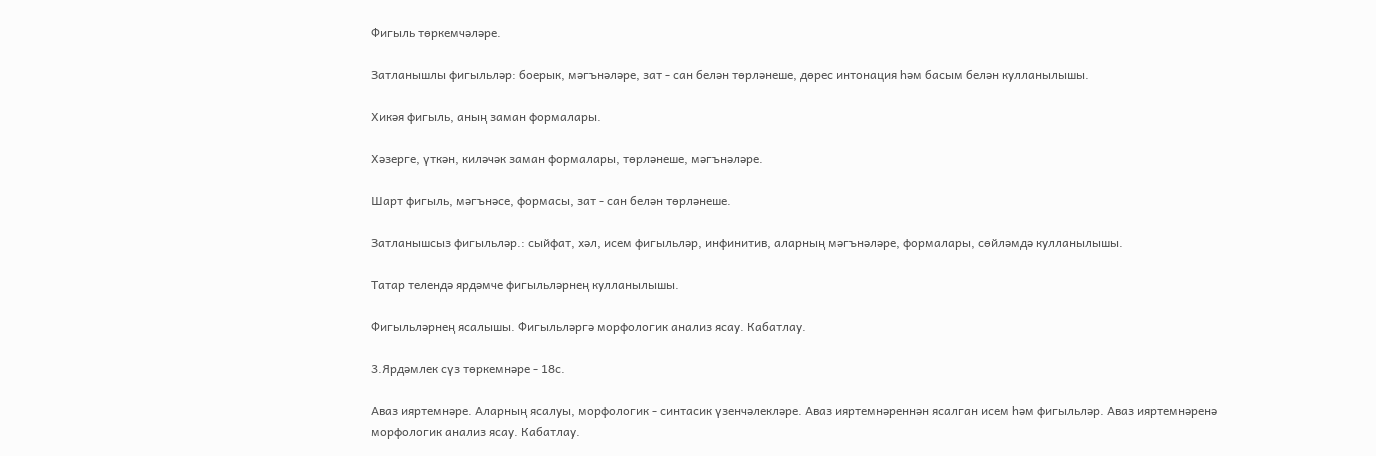Фигыль төркемчәләре.

Затланышлы фигыльләр: боерык, мәгънәләре, зат - сан белән төрләнеше, дөрес интонация һәм басым белән кулланылышы.

Хикәя фигыль, аның заман формалары.

Хәзерге, үткән, киләчәк заман формалары, төрләнеше, мәгънәләре.

Шарт фигыль, мәгънәсе, формасы, зат - сан белән төрләнеше.

Затланышсыз фигыльләр.: сыйфат, хәл, исем фигыльләр, инфинитив, аларның мәгънәләре, формалары, сөйләмдә кулланылышы.

Татар телендә ярдәмче фигыльләрнең кулланылышы.

Фигыльләрнең ясалышы. Фигыльләргә морфологик анализ ясау. Кабатлау.

3.Ярдәмлек сүз төркемнәре - 18с.

Аваз ияртемнәре. Аларның ясалуы, морфологик - синтасик үзенчәлекләре. Аваз ияртемнәреннән ясалган исем һәм фигыльләр. Аваз ияртемнәренә морфологик анализ ясау. Кабатлау.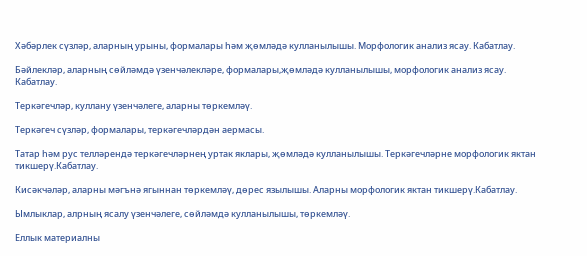Хәбәрлек сүзләр, аларның урыны, формалары һәм җөмләдә кулланылышы. Морфологик анализ ясау. Кабатлау.

Бәйлекләр, аларның сөйләмдә үзенчәлекләре, формалары,җөмләдә кулланылышы, морфологик анализ ясау. Кабатлау.

Теркәгечләр, куллану үзенчәлеге, аларны төркемләү.

Теркәгеч сүзләр, формалары, теркәгечләрдән аермасы.

Татар һәм рус телләрендә теркәгечләрнең уртак яклары, җөмләдә кулланылышы. Теркәгечләрне морфологик яктан тикшерү.Кабатлау.

Кисәкчәләр, аларны мәгънә ягыннан төркемләү, дөрес язылышы. Аларны морфологик яктан тикшерү.Кабатлау.

Ымлыклар, алрның ясалу үзенчәлеге, сөйләмдә кулланылышы, төркемләү.

Еллык материалны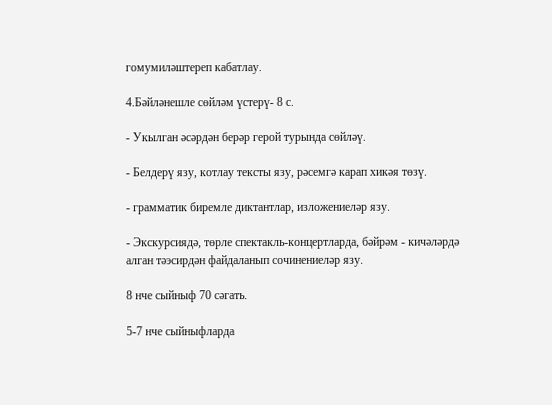гомумиләштереп кабатлау.

4.Бәйләнешле сөйләм үстерү- 8 с.

- Укылган әсәрдән берәр герой турында сөйләү.

- Белдерү язу, котлау тексты язу, рәсемгә карап хикәя төзү.

- грамматик биремле диктантлар, изложениеләр язу.

- Экскурсиядә, төрле спектакль-концертларда, бәйрәм - кичәләрдә алган тәэсирдән файдаланып сочинениеләр язу.

8 нче сыйныф 70 сәгать.

5-7 нче сыйныфларда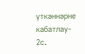үткәннәрне кабатлау- 2с.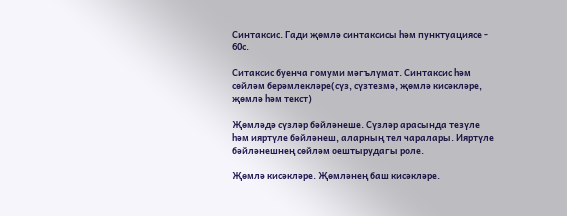Синтаксис. Гади җөмлә синтаксисы һәм пунктуациясе - 60с.

Ситаксис буенча гомуми мәгълүмат. Синтаксис һәм сөйләм берәмлекләре(сүз, сүзтезмә, җөмлә кисәкләре, җөмлә һәм текст)

Җөмләдә сүзләр бәйләнеше. Сүзләр арасында тезүле һәм ияртүле бәйләнеш, аларның тел чаралары. Ияртүле бәйләнешнең сөйләм оештырудагы роле.

Җөмлә кисәкләре. Җөмләнең баш кисәкләре.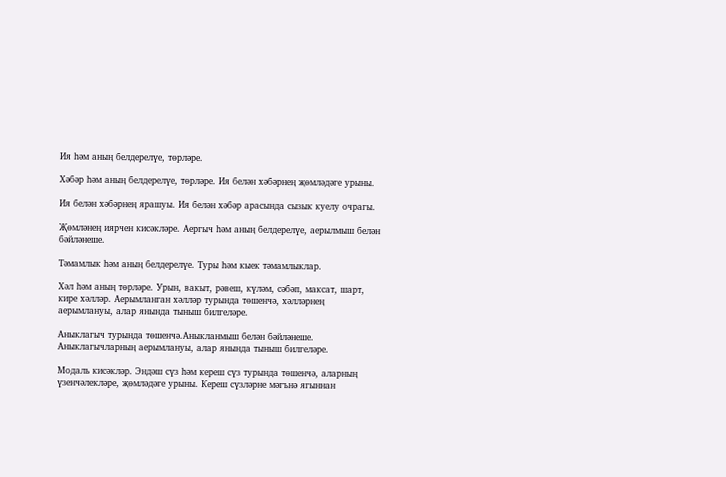Ия һәм аның белдерелүе, төрләре.

Хәбәр һәм аның белдерелүе, төрләре. Ия белән хәбәрнең җөмләдәге урыны.

Ия белән хәбәрнең ярашуы. Ия белән хәбәр арасында сызык куелу очрагы.

Җөмләнең иярчен кисәкләре. Аергыч һәм аның белдерелүе, аерылмыш белән бәйләнеше.

Тәмамлык һәм аның белдерелүе. Туры һәм кыек тәмамлыклар.

Хәл һәм аның төрләре. Урын, вакыт, рәвеш, күләм, сәбәп, максат, шарт, кире хәлләр. Аерымланган хәлләр турында төшенчә, хәлләрнең аерымлануы, алар янында тыныш билгеләре.

Аныклагыч турында төшенчә.Аныкланмыш белән бәйләнеше. Аныклагычларның аерымлануы, алар янында тыныш билгеләре.

Модаль кисәкләр. Эндәш сүз һәм кереш сүз турында төшенчә, аларның үзенчәлекләре, җөмләдәге урыны. Кереш сүзләрне мәгънә ягыннан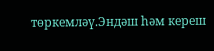төркемләү.Эндәш һәм кереш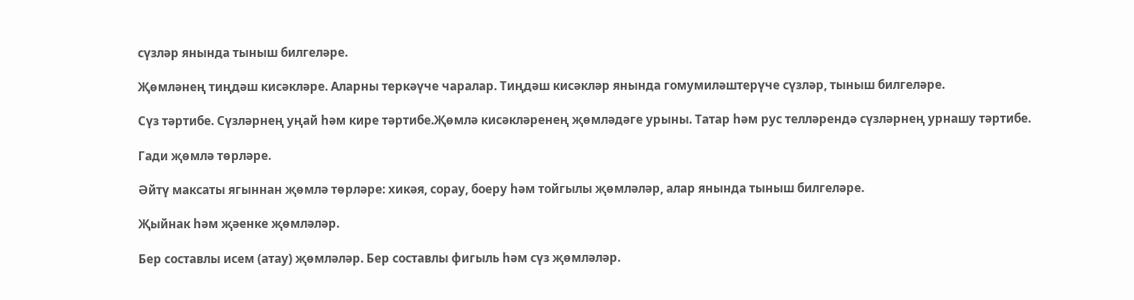сүзләр янында тыныш билгеләре.

Җөмләнең тиңдәш кисәкләре. Аларны теркәүче чаралар. Тиңдәш кисәкләр янында гомумиләштерүче сүзләр, тыныш билгеләре.

Сүз тәртибе. Сүзләрнең уңай һәм кире тәртибе.Җөмлә кисәкләренең җөмләдәге урыны. Татар һәм рус телләрендә сүзләрнең урнашу тәртибе.

Гади җөмлә төрләре.

Әйтү максаты ягыннан җөмлә төрләре: хикәя, сорау, боеру һәм тойгылы җөмләләр, алар янында тыныш билгеләре.

Җыйнак һәм җәенке җөмләләр.

Бер составлы исем (атау) җөмләләр. Бер составлы фигыль һәм сүз җөмләләр.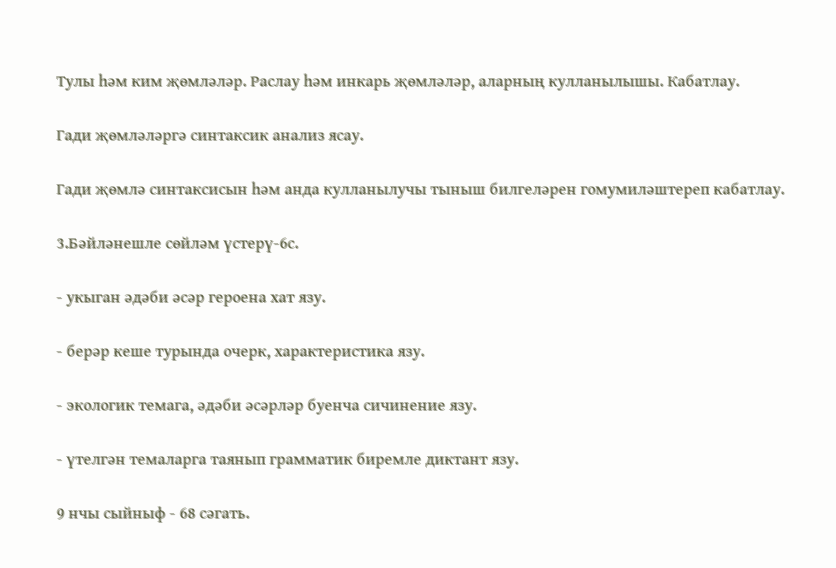Тулы һәм ким җөмләләр. Раслау һәм инкарь җөмләләр, аларның кулланылышы. Кабатлау.

Гади җөмләләргә синтаксик анализ ясау.

Гади җөмлә синтаксисын һәм анда кулланылучы тыныш билгеләрен гомумиләштереп кабатлау.

3.Бәйләнешле сөйләм үстерү-6с.

- укыган әдәби әсәр героена хат язу.

- берәр кеше турында очерк, характеристика язу.

- экологик темага, әдәби әсәрләр буенча сичинение язу.

- үтелгән темаларга таянып грамматик биремле диктант язу.

9 нчы сыйныф - 68 сәгать.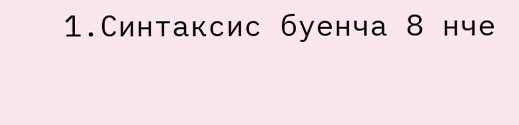1.Синтаксис буенча 8 нче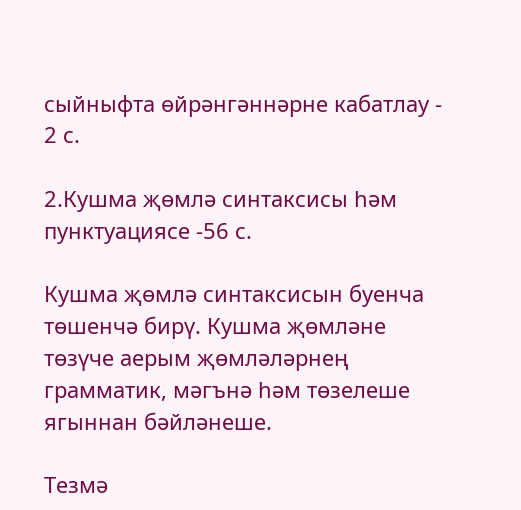сыйныфта өйрәнгәннәрне кабатлау - 2 с.

2.Кушма җөмлә синтаксисы һәм пунктуациясе -56 с.

Кушма җөмлә синтаксисын буенча төшенчә бирү. Кушма җөмләне төзүче аерым җөмләләрнең грамматик, мәгънә һәм төзелеше ягыннан бәйләнеше.

Тезмә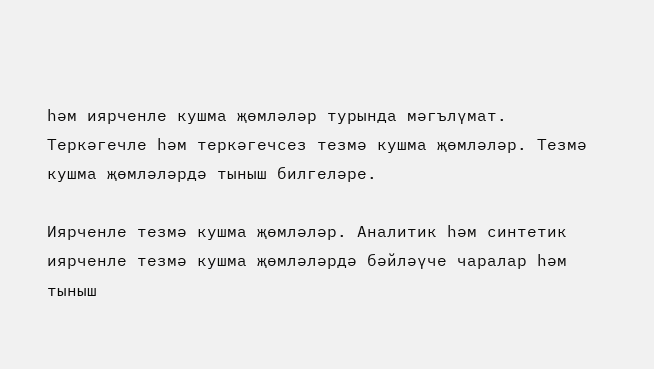һәм иярченле кушма җөмләләр турында мәгълүмат. Теркәгечле һәм теркәгечсез тезмә кушма җөмләләр. Тезмә кушма җөмләләрдә тыныш билгеләре.

Иярченле тезмә кушма җөмләләр. Аналитик һәм синтетик иярченле тезмә кушма җөмләләрдә бәйләүче чаралар һәм тыныш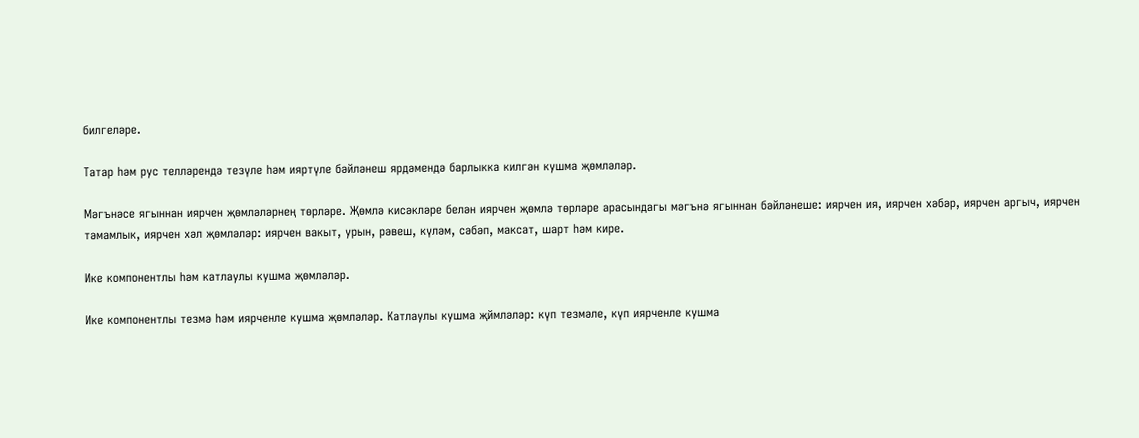билгеләре.

Татар һәм рус телләрендә тезүле һәм ияртүле бәйләнеш ярдәмендә барлыкка килгән кушма җөмләләр.

Мәгънәсе ягыннан иярчен җөмләләрнең төрләре. Җөмлә кисәкләре белән иярчен җөмлә төрләре арасындагы мәгънә ягыннан бәйләнеше: иярчен ия, иярчен хәбәр, иярчен аргыч, иярчен тәмамлык, иярчен хәл җөмләләр: иярчен вакыт, урын, рәвеш, күләм, сәбәп, максат, шарт һәм кире.

Ике компонентлы һәм катлаулы кушма җөмләләр.

Ике компонентлы тезмә һәм иярченле кушма җөмләләр. Катлаулы кушма җймләләр: күп тезмәле, күп иярченле кушма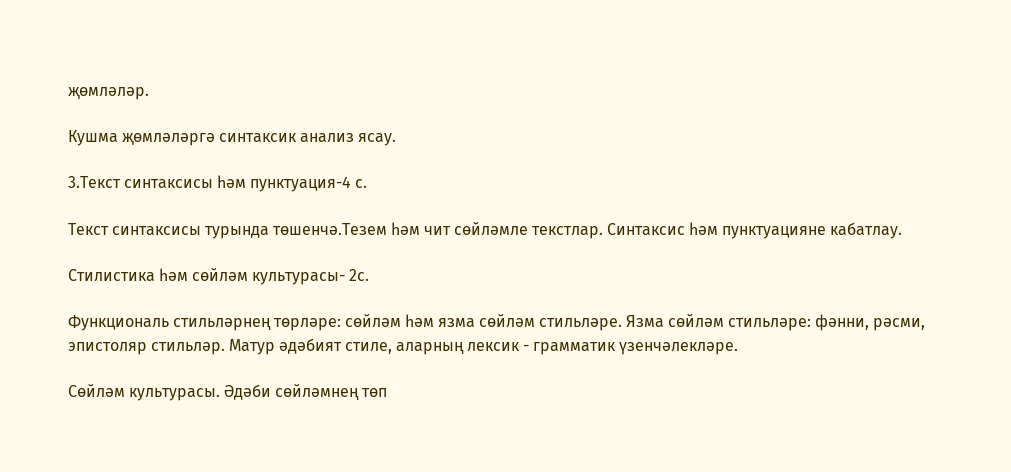җөмләләр.

Кушма җөмләләргә синтаксик анализ ясау.

3.Текст синтаксисы һәм пунктуация-4 с.

Текст синтаксисы турында төшенчә.Тезем һәм чит сөйләмле текстлар. Синтаксис һәм пунктуацияне кабатлау.

Стилистика һәм сөйләм культурасы- 2с.

Функциональ стильләрнең төрләре: сөйләм һәм язма сөйләм стильләре. Язма сөйләм стильләре: фәнни, рәсми, эпистоляр стильләр. Матур әдәбият стиле, аларның лексик - грамматик үзенчәлекләре.

Сөйләм культурасы. Әдәби сөйләмнең төп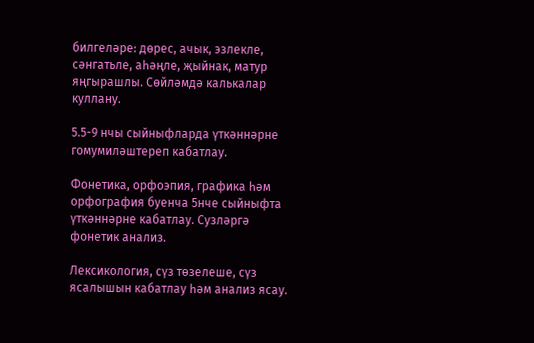билгеләре: дөрес, ачык, эзлекле, сәнгатьле, аһәңле, җыйнак, матур яңгырашлы. Сөйләмдә калькалар куллану.

5.5-9 нчы сыйныфларда үткәннәрне гомумиләштереп кабатлау.

Фонетика, орфоэпия, графика һәм орфография буенча 5нче сыйныфта үткәннәрне кабатлау. Сузләргә фонетик анализ.

Лексикология, сүз төзелеше, сүз ясалышын кабатлау һәм анализ ясау.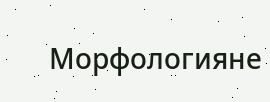Морфологияне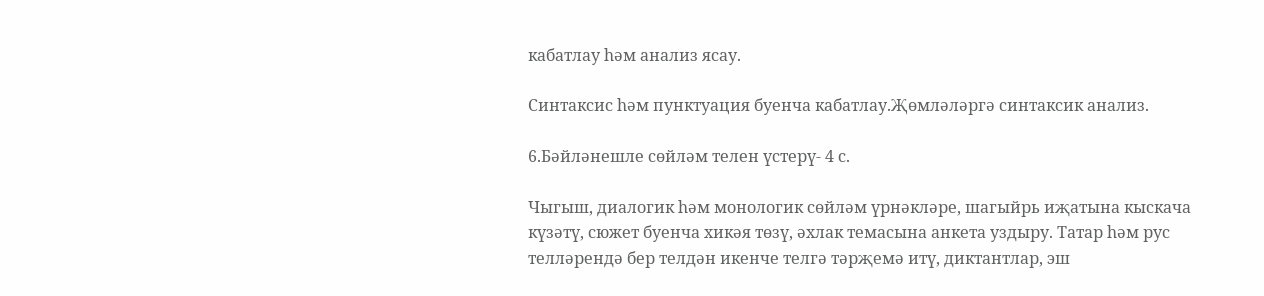кабатлау һәм анализ ясау.

Синтаксис һәм пунктуация буенча кабатлау.Җөмләләргә синтаксик анализ.

6.Бәйләнешле сөйләм телен үстерү- 4 с.

Чыгыш, диалогик һәм монологик сөйләм үрнәкләре, шагыйрь иҗатына кыскача күзәтү, сюжет буенча хикәя төзү, әхлак темасына анкета уздыру. Татар һәм рус телләрендә бер телдән икенче телгә тәрҗемә итү, диктантлар, эш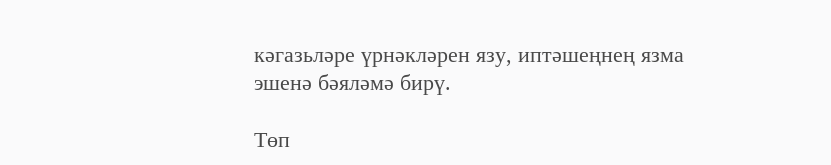кәгазьләре үрнәкләрен язу, иптәшеңнең язма эшенә бәяләмә бирү.

Төп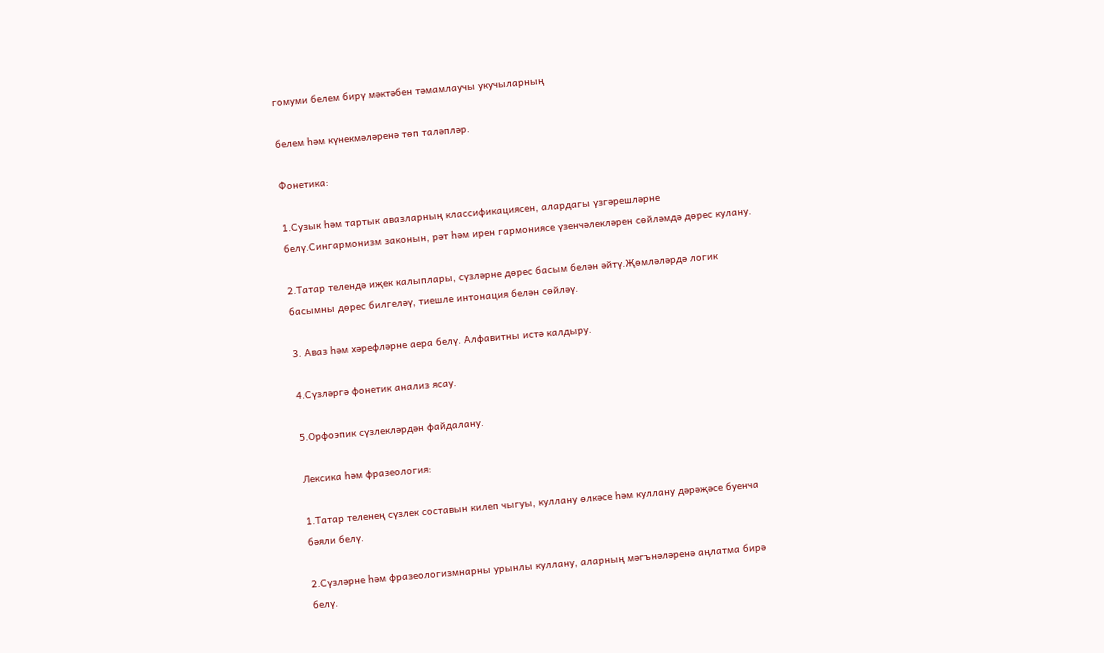гомуми белем бирү мәктәбен тәмамлаучы укучыларның

белем һәм күнекмәләренә төп таләпләр.

Фонетика:

1.Сузык һәм тартык авазларның классификациясен, алардагы үзгәрешләрне белү.Сингармонизм законын, рәт һәм ирен гармониясе үзенчәлекләрен сөйләмдә дөрес кулану.

2.Татар телендә иҗек калыплары, сүзләрне дөрес басым белән әйтү.Җөмләләрдә логик басымны дөрес билгеләү, тиешле интонация белән сөйләү.

3. Аваз һәм хәрефләрне аера белү. Алфавитны истә калдыру.

4.Сүзләргә фонетик анализ ясау.

5.Орфоэпик сүзлекләрдән файдалану.

Лексика һәм фразеология:

1.Татар теленең сүзлек составын килеп чыгуы, куллану өлкәсе һәм куллану дәрәҗәсе буенча бәяли белү.

2.Сүзләрне һәм фразеологизмнарны урынлы куллану, аларның мәгънәләренә аңлатма бирә белү.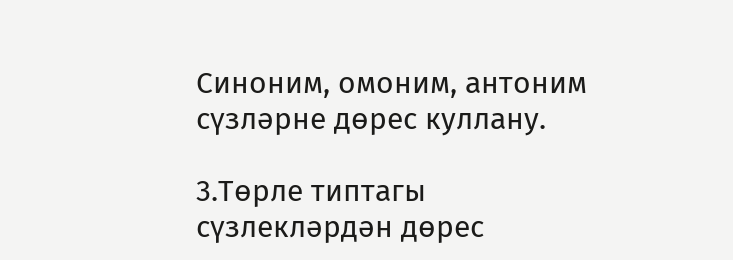Синоним, омоним, антоним сүзләрне дөрес куллану.

3.Төрле типтагы сүзлекләрдән дөрес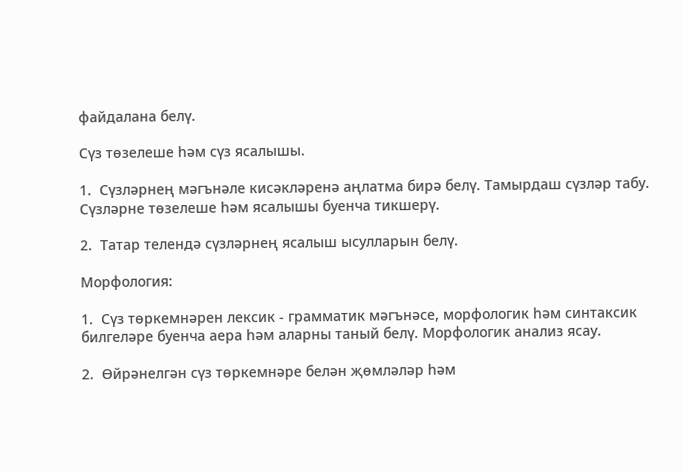файдалана белү.

Сүз төзелеше һәм сүз ясалышы.

1.  Сүзләрнең мәгънәле кисәкләренә аңлатма бирә белү. Тамырдаш сүзләр табу. Сүзләрне төзелеше һәм ясалышы буенча тикшерү.

2.  Татар телендә сүзләрнең ясалыш ысулларын белү.

Морфология:

1.  Сүз төркемнәрен лексик - грамматик мәгънәсе, морфологик һәм синтаксик билгеләре буенча аера һәм аларны таный белү. Морфологик анализ ясау.

2.  Өйрәнелгән сүз төркемнәре белән җөмләләр һәм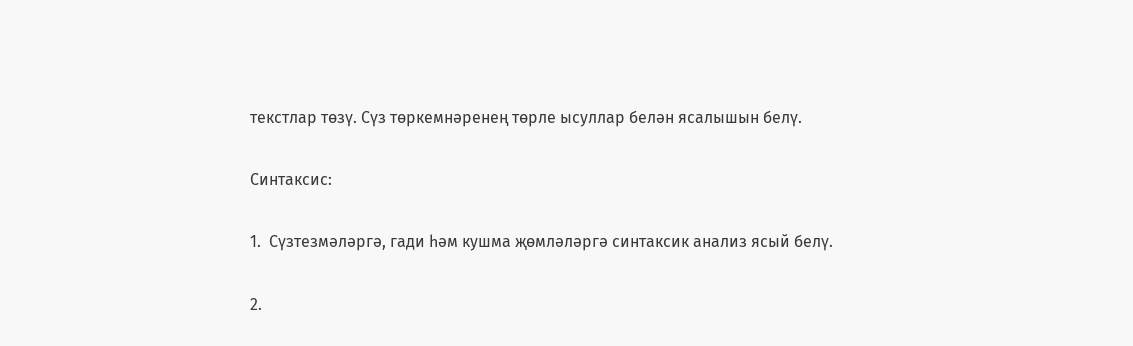текстлар төзү. Сүз төркемнәренең төрле ысуллар белән ясалышын белү.

Синтаксис:

1.  Сүзтезмәләргә, гади һәм кушма җөмләләргә синтаксик анализ ясый белү.

2.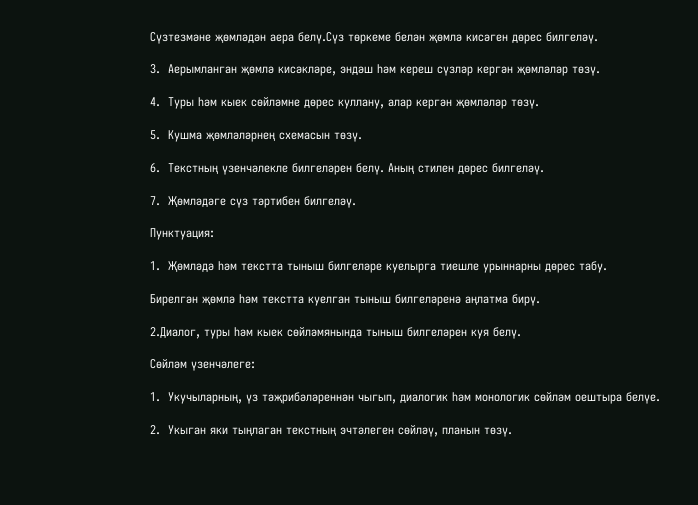Сүзтезмәне җөмләдән аера белү.Сүз төркеме белән җөмлә кисәген дөрес билгеләү.

3.  Аерымланган җөмлә кисәкләре, эндәш һәм кереш сүзләр кергән җөмләләр төзү.

4.  Туры һәм кыек сөйләмне дөрес куллану, алар кергән җөмләләр төзү.

5.  Кушма җөмләләрнең схемасын төзү.

6.  Текстның үзенчәлекле билгеләрен белү. Аның стилен дөрес билгеләү.

7.  Җөмләдәге сүз тәртибен билгеләү.

Пунктуация:

1.  Җөмләдә һәм текстта тыныш билгеләре куелырга тиешле урыннарны дөрес табу.

Бирелгән җөмлә һәм текстта куелган тыныш билгеләренә аңлатма бирү.

2.Диалог, туры һәм кыек сөйләмянында тыныш билгеләрен куя белү.

Сөйләм үзенчәлеге:

1.  Укучыларның, үз тәҗрибәләреннән чыгып, диалогик һәм монологик сөйләм оештыра белүе.

2.  Укыган яки тыңлаган текстның эчтәлеген сөйләү, планын төзү.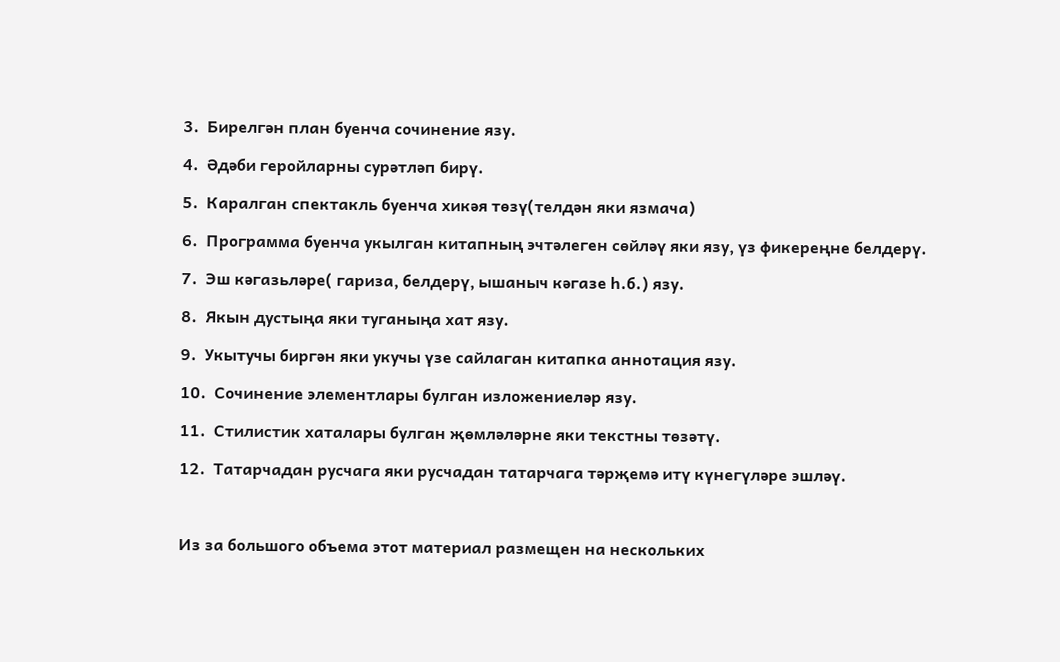3.  Бирелгән план буенча сочинение язу.

4.  Әдәби геройларны сурәтләп бирү.

5.  Каралган спектакль буенча хикәя төзү(телдән яки язмача)

6.  Программа буенча укылган китапның эчтәлеген сөйләү яки язу, үз фикереңне белдерү.

7.  Эш кәгазьләре( гариза, белдерү, ышаныч кәгазе һ.б.) язу.

8.  Якын дустыңа яки туганыңа хат язу.

9.  Укытучы биргән яки укучы үзе сайлаган китапка аннотация язу.

10.  Сочинение элементлары булган изложениеләр язу.

11.  Стилистик хаталары булган җөмләләрне яки текстны төзәтү.

12.  Татарчадан русчага яки русчадан татарчага тәрҗемә итү күнегүләре эшләү.



Из за большого объема этот материал размещен на нескольких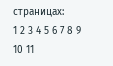страницах:
1 2 3 4 5 6 7 8 9 10 11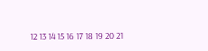12 13 14 15 16 17 18 19 20 21